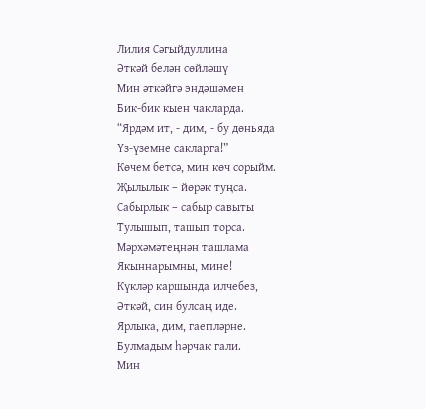Лилия Сәгыйдуллина
Әткәй белән сөйләшү
Мин әткәйгә эндәшәмен
Бик-бик кыен чакларда.
“Ярдәм ит, - дим, - бу дөньяда
Үз-үземне сакларга!”
Көчем бетсә, мин көч сорыйм.
Җылылык – йөрәк туңса.
Сабырлык – сабыр савыты
Тулышып, ташып торса.
Мәрхәмәтеңнән ташлама
Якыннарымны, мине!
Күкләр каршында илчебез,
Әткәй, син булсаң иде.
Ярлыка, дим, гаепләрне.
Булмадым һәрчак гали.
Мин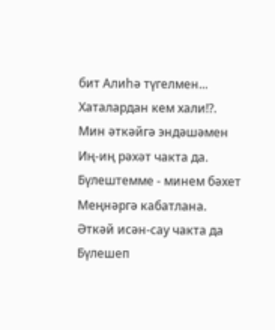бит Алиһә түгелмен...
Хаталардан кем хали!?.
Мин әткәйгә эндәшәмен
Иң-иң рәхәт чакта да.
Бүлештемме - минем бәхет
Меңнәргә кабатлана.
Әткәй исән-сау чакта да
Бүлешеп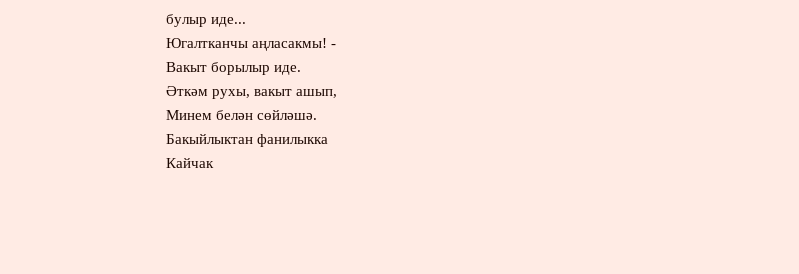булыр иде...
Югалтканчы аңласакмы! -
Вакыт борылыр иде.
Әткәм рухы, вакыт ашып,
Минем белән сөйләшә.
Бакыйлыктан фанилыкка
Кайчак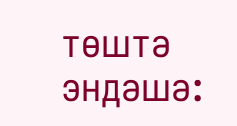төштә эндәшә: